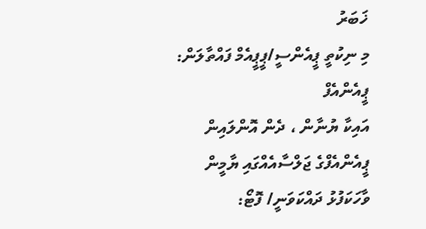ޚަބަރު
މި ނިކުތީ ޕީއެންސީ/ޕީޕީއެމް ފައްތާލަން: ޕީއެންއެފް
އައިކާ ޔުނާން ، ދެން އޮންލައިން
ޕީއެންއެފްގެ ޖަލްސާއެއްގައި ޔާމީން ވާހަކަފުޅު ދައްކަވަނީ/ ފޮޓޯ: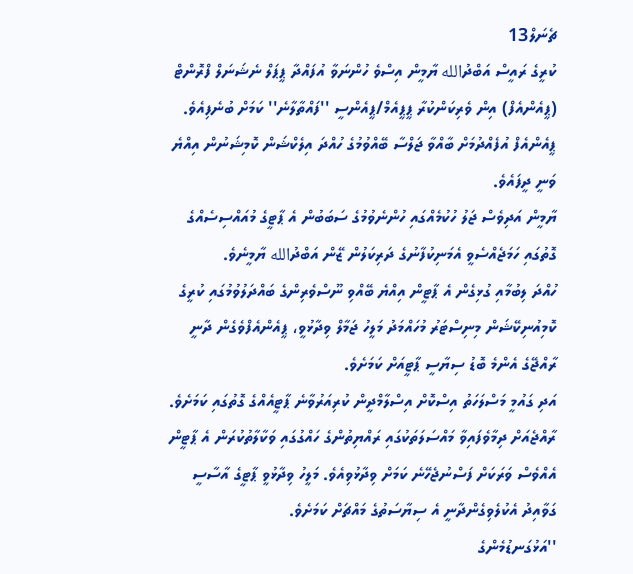ޗެނަލް13
ކުރީގެ ރައީސް އަބްދުالله ޔާމީން އިސްވެ ހުންނަވާ އުފައްދާ ޕީޕަލް ނެޝަނަލް ފްރޮންޓް (ޕީއެންއެފް) އިން ވެރިކަންކުރާ ޕީޕީއެމް/ޕީއެންސީ ''ފައްތާލާނެ'' ކަމަށް ބުނެފިއެވެ.
ޕީއެންއެފް އުފެއްދުމަށް ބާއްވާ ޖަލްސާ ބޭއްވުމުގެ ހުއްދަ އިލެކްޝަން ކޮމިޝަނުން އިއްޔެ ވަނީ ދީފައެވެ.
ޔާމީން އަދިވެސް ޖަލު ހުކުމެއްގައި ހުންނެވުމުގެ ސަބަބުން އެ ޕާޓީގެ މުއައްސިސެއްގެ ގޮތުގައި ހަމަޖެއްސެވީ އެމަނިކުފާނުގެ ދަރިކަލުން ޒޭން އަބްދުالله ޔާމީނެވެ.
ހުއްދަ ލިބުމާއި ގުޅިގެން އެ ޕާޓީން އިއްޔެ ބޭއްވި ނޫސްވެރިންގެ ބައްދަލުވުމުގައި ކުރީގެ ކޮމިއުނިކޭޝަން މިނިސްޓަރު މުހައްމަދު މަލީހު ޖަމާލް ވިދާޅުވީ، ޕީއެންއެފްވެގެން ދާނީ ރާއްޖޭގެ އެންމެ ބޮޑު ސިޔާސީ ޕާޓީއަށް ކަމަށެވެ.
އަދި ގައުމީ މަސްލަހަތު އިސްކޮށް އިސްލާމްދީން ކުރިއަރުވާނެ ޕާޓީއެއްގެ ގޮތުގައި ކަމަށެވެ. ރާއްޖެއަށް ދިމާވެފައިވާ މައްސަލަތަކުގައި ރައްޔިތުންގެ ހައްގުގައި ވަކާލާތުކުރަން އެ ޕާޓީން އެއްވެސް ވަރަކަށް ފަސްނުޖެހޭނެ ކަމަށް ވިދާޅުވިއެވެ. މަލީހު ވިދާޅުވީ ޕާޓީގެ އާސާސީ ގަވާއިދު އެކުލެވިގެންދާނީ އެ ސިޔާސަތުގެ މައްޗަށް ކަމަށެވެ.
''އަޅުގަނޑުމެންގެ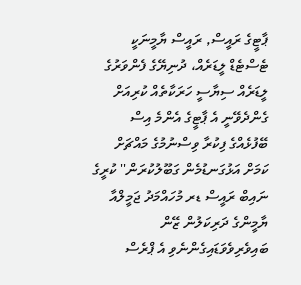ޕާޓީގެ ރައީސް, ރައީސް ޔާމީނަކީ ޓެސްޓެޑް ލީޑަރެއް، ދުނިޔޭގެ ފެންވަރުގެ ލީޑަރެއް ސިޔާސީ ހަރަކާތެއް ކުރިއަށް ގެންދެވޭނީ އެ ޕާޓީގެ އެންމެ އިސް ބޭފުޅެއްގެ ފިކުރާ ވިސްނުމުގެ މައްޗަށް ކަމަށް އަޅުގަނޑުމެން ގަބޫލުކުރަން'' ކުރީގެ ނައިބް ރައީސް ޑރ މުހައްމަދު ޖަމީލްއާ ޔާމީންގެ ދަރިކަލުން ޒޭން ބައިވެރިވެވަޑައިގެންނެވި އެ ޕްރެސް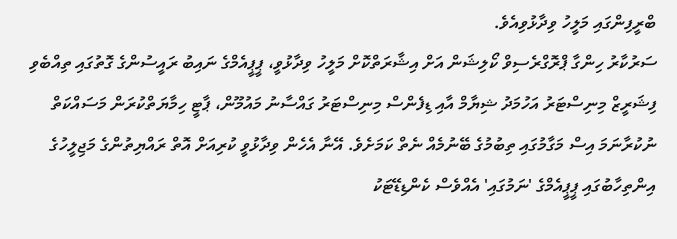ބްރީފިންގައި މަލީހު ވިދާޅުވިއެވެ.
ސަރުކާރު ހިންގާ ޕްރޮގްރެސިވް ކޯލިޝަން އަށް އިޝާރަތްކޮށް މަލީހު ވިދާޅުވީ، ޕީޕީއެމްގެ ނައިބު ރައީސުންގެ ގޮތުގައި ތިއްބެވި ފިޝަރީޒް މިނިސްޓަރު އަހުމަދު ޝިޔާމް އާއި ޑިފެންސް މިނިސްޓަރު ގައްސާނު މައުމޫން، ޕާޓީ ހިމާޔަތްކުރަން މަސައްކަތް ނުކުރާނަމަ އިސް މަގާމުގައި ތިބުމުގެ ބޭނުމެއް ނެތް ކަމަށެވެ. އޭނާ އެހެން ވިދާޅުވީ ކުރިއަށް އޮތް ރައްޔިތުންގެ މަޖިލީހުގެ އިންތިހާބުގައި ޕީޕީއެމްގެ 'ނަމުގައި' އެއްވެސް ކެންޑިޑޭޓަކު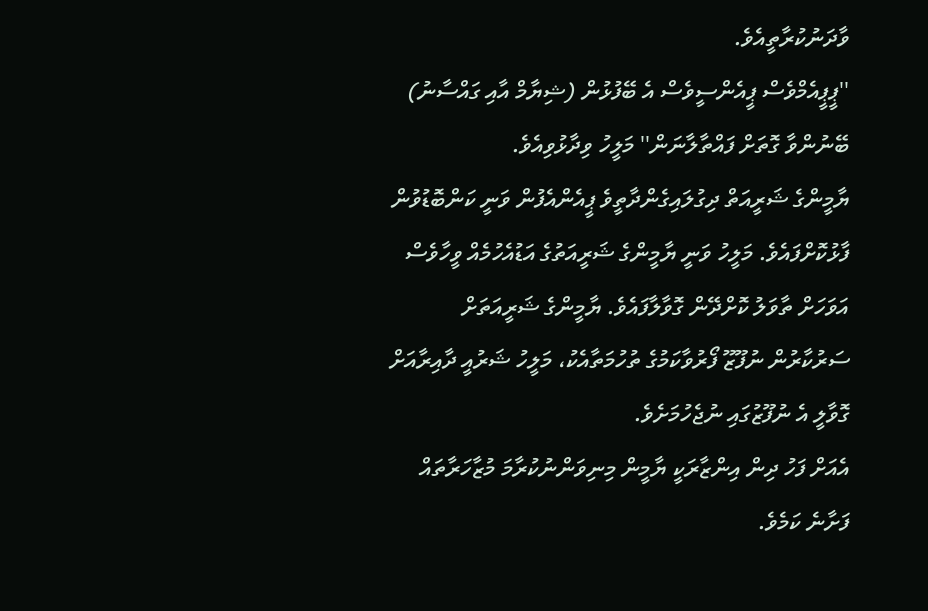ވާދަނުކުރާތީއެވެ.
''ޕީޕީއެމްވެސް ޕީއެންސީވެސް އެ ބޭފުޅުން (ޝިޔާމް އާއި ގައްސާނު) ބޭނުންވާ ގޮތަށް ފައްތާލާނަން'' މަލީހު ވިދާޅުވިއެވެ.
ޔާމީންގެ ޝަރީއަތް ދިގުލައިގެންދާތީވެ ޕީއެންއެފުން ވަނީ ކަންބޮޑުވުން ފާޅުކޮށްފައެވެ. މަލީހު ވަނީ ޔާމީންގެ ޝަރީއަތުގެ އަޑުއެހުމެއް ވީހާވެސް އަވަހަށް ތާވަލު ކޮށްދޭން ގޮވާލާފައެވެ. ޔާމީންގެ ޝަރީއަތަށް ސަރުކާރުން ނުފޫޒޫ ފޯރުވާކަމުގެ ތުހުމަތާއެކު، މަލީހު ޝަރުއީ ދާއިރާއަށް ގޮވާލީ އެ ނުފޫޒުގައި ނުޖެހުމަށެވެ.
އެއަށް ފަހު ދިން އިންޒާރަކީ ޔާމީން މިނިވަންނުކުރާމަ މުޒާހަރާތައް ފަށާނެ ކަމެވެ.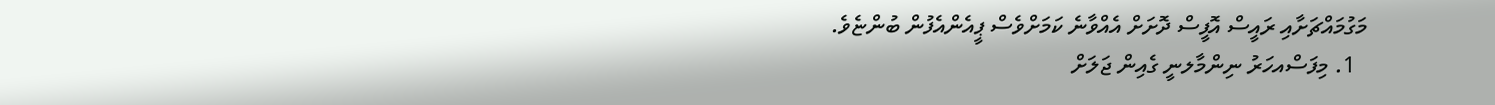މަގުމައްޗަށާއި ރައީސް އޮފީސް ދޮށަށް އެއްވާނެ ކަމަށްވެސް ޕީއެންއެފުން ބުންޏެވެ.
  1. މިފަސްއހަރު ނިންމާލނީ ގެއިން ޖަލަށް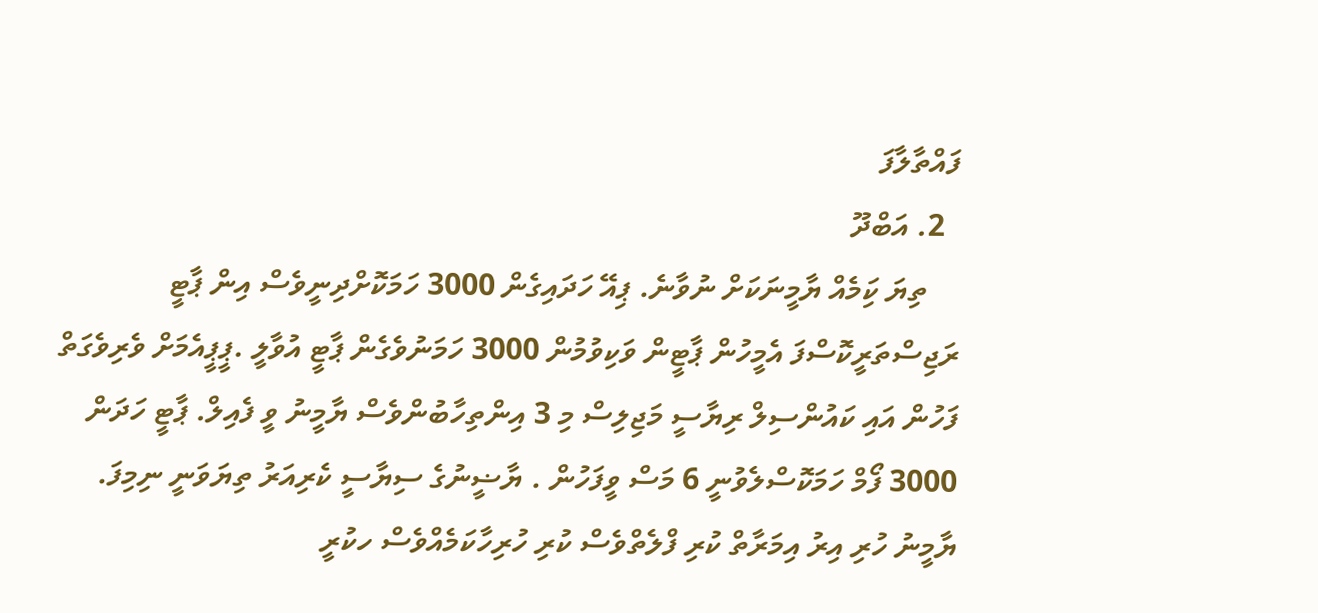ފައްތާލާފަ
  2. އަބްދޫ
    ތިޔަ ކިަމެއް ޔާމީނަކަށް ނުވާނެ. ޕިއޭ ހަދައިގެން 3000 ހަމަކޮށްދިނީވެސް އިން ޕާޓީ ރަޖިސްތަރީކޮސްފަ އެމީހުން ޕާޓީން ވަކިވުމުން 3000 ހަމަނުވެގެން ޕާޓީ އުވާލީ .ޕީޕީއެމަށް ވެރިވެގަތް ފަހުން އައި ކައުންސިލް ރިޔާސީ މަޖިލިސް މި 3 އިންތިހާބުންވެސް ޔާމީނު ވީ ފެއިލް. ޕާޓީ ހަދަން 3000 ފޯމް ހަމަކޮސްލެވުނީ 6 މަސް ވީފަހުން . ޔާޟީނުގެ ސިޔާސީ ކެރިއަރު ތިޔަވަނީ ނިމިފަ. ޔާމީނު ހުރި އިރު އިމަރާތް ކުރި ފްލެތްވެސް ކުރި ހުރިހާކަމެއްވެސް ހކުރީ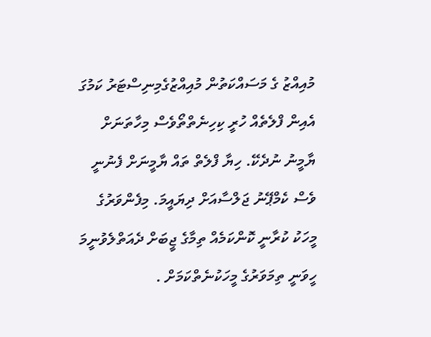މުއިއްޒު ގެ މަސައްކަތުން މުއިއްޒުގެމިނިސްޓަރު ކަމުގަ އެއިން ފްލެތެއް ހުރީ ކިހިނެތްތޯވެސް މިހާތަނަށް ޔާމީނު ނުދެކޭ. ހިޔާ ފްލެތް ތައް ޔާމީނަށް ފެނުނީ ވެސް ކެމްޕޭނު ޖަލްސާއަށް ދިޔައީމަ. މިފެންވަރުގެ މީހަކު ކުރާނީ ކޮންކަމެއް ތިމާގެ ޖީބަށް ދެއަތްލެވުނީމަ ހީވަނީ ތިމަވަރުގެ މީހަކުނެތްކަމަށް .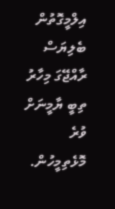އިލްމީގޮތުން ބެލިޔަސް ރާއްޖޭގަ މިހާރު ތިބީ ޔާމީނަށް ވުރެ މޮޅެތިމީހުން.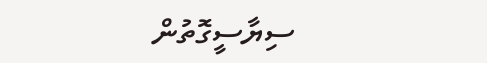ސިޔާސީގޮތުން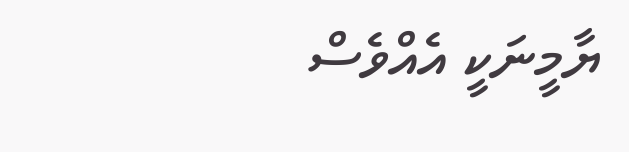ޔާމީނަކީ އެއްވެސް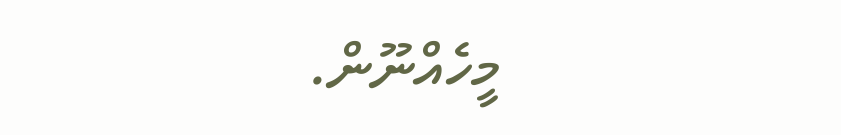މީހެއްނޫން.